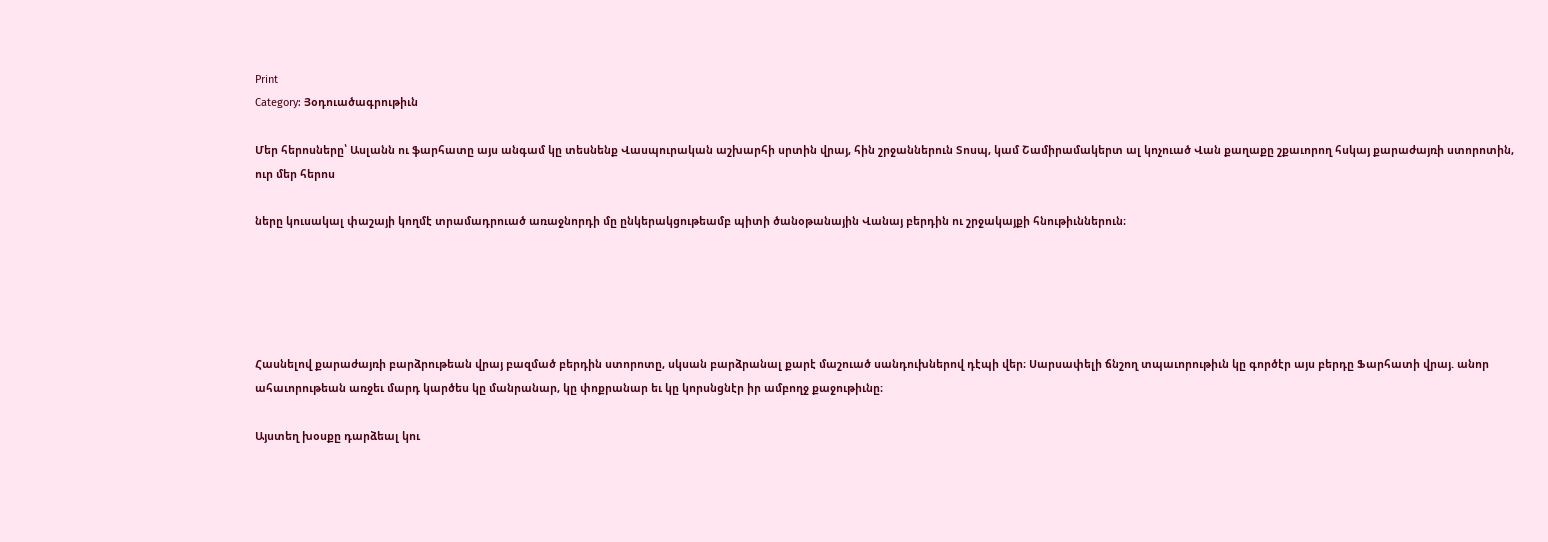Print
Category: Յօդուածագրութիւն

Մեր հերոսները՝ Ասլանն ու ֆարհատը այս անգամ կը տեսնենք Վասպուրական աշխարհի սրտին վրայ, հին շրջաններուն Տոսպ, կամ Շամիրամակերտ ալ կոչուած Վան քաղաքը շքաւորող հսկայ քարաժայռի ստորոտին, ուր մեր հերոս

ները կուսակալ փաշայի կողմէ տրամադրուած առաջնորդի մը ընկերակցութեամբ պիտի ծանօթանային Վանայ բերդին ու շրջակայքի հնութիւններուն։





Հասնելով քարաժայռի բարձրութեան վրայ բազմած բերդին ստորոտը, սկսան բարձրանալ քարէ մաշուած սանդուխներով դէպի վեր։ Սարսափելի ճնշող տպաւորութիւն կը գործէր այս բերդը Ֆարհատի վրայ. անոր ահաւորութեան առջեւ մարդ կարծես կը մանրանար, կը փոքրանար եւ կը կորսնցնէր իր ամբողջ քաջութիւնը։

Այստեղ խօսքը դարձեալ կու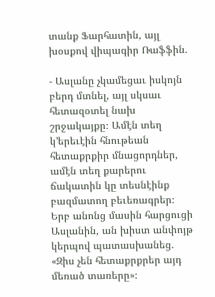տանք Ֆարհատին, այլ խօսքով վիպագիր Ռաֆֆին.

- Ասլանը չկամեցաւ իսկոյն բերդ մտնել, այլ սկսաւ հետազօտել նախ շրջակայքը։ Ամէն տեղ կ՚երեւէին հնութեան հետաքրքիր մնացորդներ, ամէն տեղ քարերու ճակատին կը տեսնէինք բազմատող բեւեռագրեր։ Երբ անոնց մասին հարցուցի Ասլանին, ան խիստ անփոյթ կերպով պատասխանեց. «Զիս չեն հետաքրքրեր այդ մեռած տառերը»։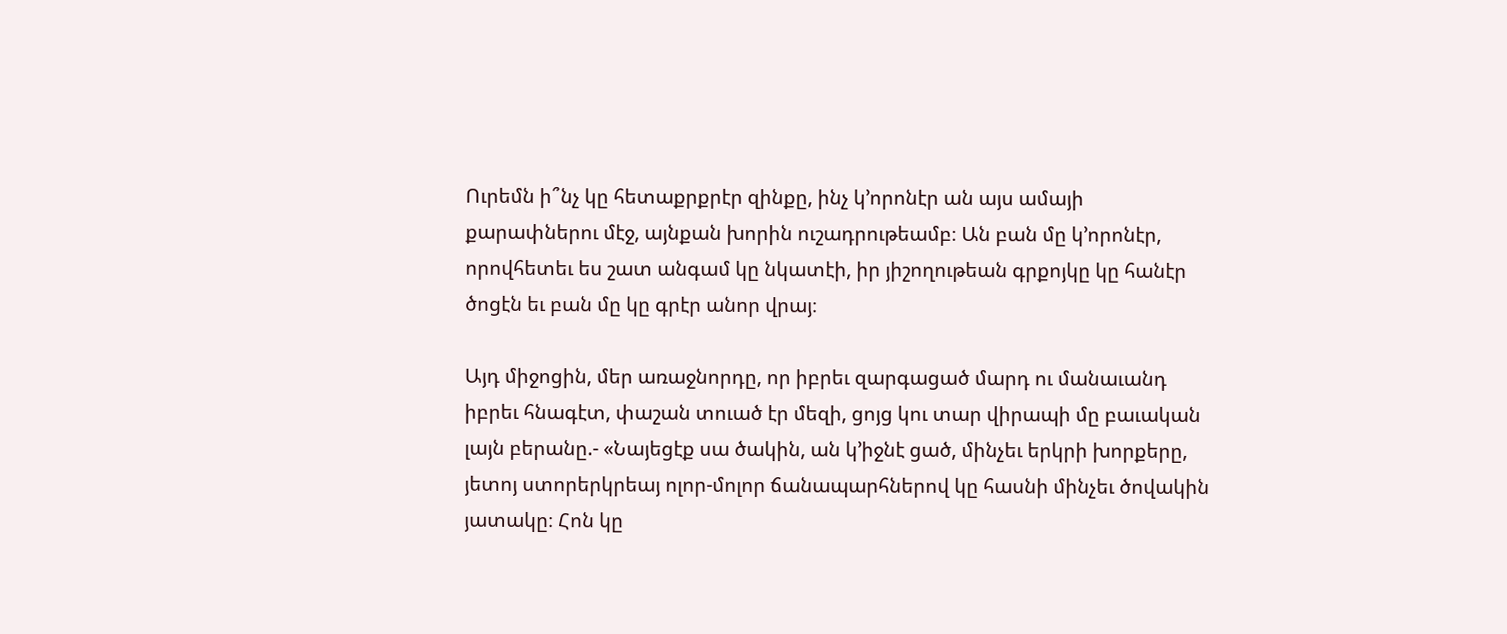Ուրեմն ի՞նչ կը հետաքրքրէր զինքը, ինչ կ՚որոնէր ան այս ամայի քարափներու մէջ, այնքան խորին ուշադրութեամբ։ Ան բան մը կ՚որոնէր, որովհետեւ ես շատ անգամ կը նկատէի, իր յիշողութեան գրքոյկը կը հանէր ծոցէն եւ բան մը կը գրէր անոր վրայ։

Այդ միջոցին, մեր առաջնորդը, որ իբրեւ զարգացած մարդ ու մանաւանդ իբրեւ հնագէտ, փաշան տուած էր մեզի, ցոյց կու տար վիրապի մը բաւական լայն բերանը.- «Նայեցէք սա ծակին, ան կ՚իջնէ ցած, մինչեւ երկրի խորքերը, յետոյ ստորերկրեայ ոլոր-մոլոր ճանապարհներով կը հասնի մինչեւ ծովակին յատակը։ Հոն կը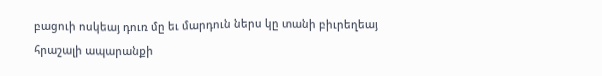բացուի ոսկեայ դուռ մը եւ մարդուն ներս կը տանի բիւրեղեայ հրաշալի ապարանքի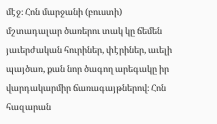մէջ։ Հոն մարջանի (բուստի) մշտադալար ծառերու տակ կը ճեմեն յաւերժական հուրիներ, փէրիներ, աւելի պայծառ, քան նոր ծագող արեգակը իր վարդակարմիր ճառագայթներով։ Հոն հազարան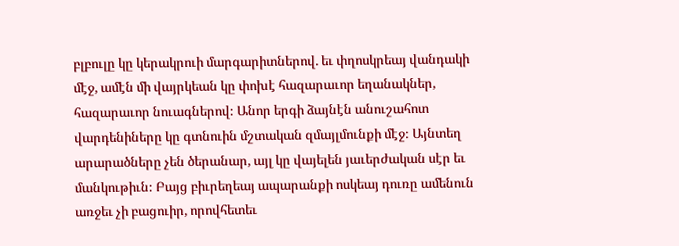բլբուլը կը կերակրուի մարգարիտներով. եւ փղոսկրեայ վանդակի մէջ, ամէն մի վայրկեան կը փոխէ հազարաւոր եղանակներ, հազարաւոր նուագներով։ Անոր երգի ձայնէն անուշահոտ վարդենիները կը գտնուին մշտական զմայլմունքի մէջ։ Այնտեղ արարածները չեն ծերանար, այլ կը վայելեն յաւերժական սէր եւ մանկութիւն։ Բայց բիւրեղեայ ապարանքի ոսկեայ դուռը ամենուն առջեւ չի բացուիր, որովհետեւ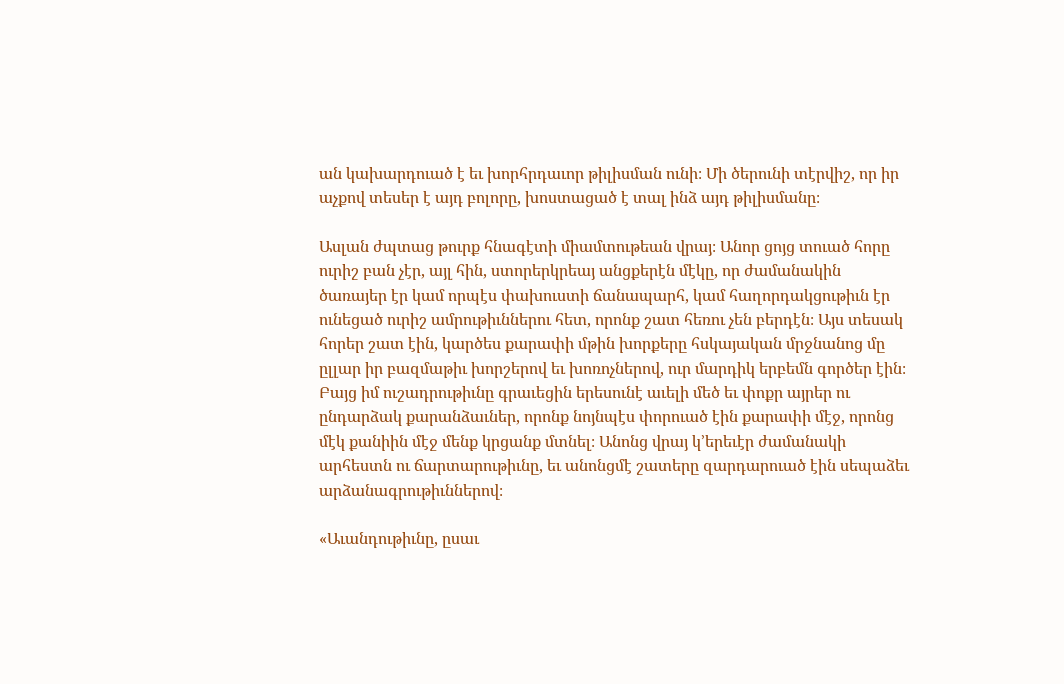ան կախարդուած է եւ խորհրդաւոր թիլիսման ունի։ Մի ծերունի տէրվիշ, որ իր աչքով տեսեր է այդ բոլորը, խոստացած է տալ ինձ այդ թիլիսմանը։

Ասլան ժպտաց թուրք հնագէտի միամտութեան վրայ։ Անոր ցոյց տուած հորը ուրիշ բան չէր, այլ հին, ստորերկրեայ անցքերէն մէկը, որ ժամանակին ծառայեր էր կամ որպէս փախուստի ճանապարհ, կամ հաղորդակցութիւն էր ունեցած ուրիշ ամրութիւններու հետ, որոնք շատ հեռու չեն բերդէն։ Այս տեսակ հորեր շատ էին, կարծես քարափի մթին խորքերը հսկայական մրջնանոց մը ըլլար իր բազմաթիւ խորշերով եւ խոռոչներով, ուր մարդիկ երբեմն գործեր էին։ Բայց իմ ուշադրութիւնը գրաւեցին երեսունէ աւելի մեծ եւ փոքր այրեր ու ընդարձակ քարանձաւներ, որոնք նոյնպէս փորուած էին քարափի մէջ, որոնց մէկ քանիին մէջ մենք կրցանք մտնել։ Անոնց վրայ կ՚երեւէր ժամանակի արհեստն ու ճարտարութիւնը, եւ անոնցմէ շատերը զարդարուած էին սեպաձեւ արձանագրութիւններով։

«Աւանդութիւնը, ըսաւ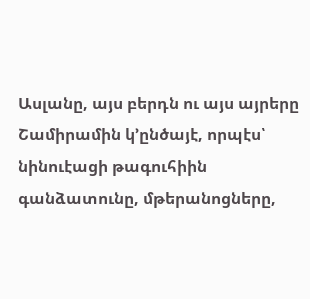Ասլանը, այս բերդն ու այս այրերը Շամիրամին կ՚ընծայէ, որպէս՝ նինուէացի թագուհիին գանձատունը, մթերանոցները,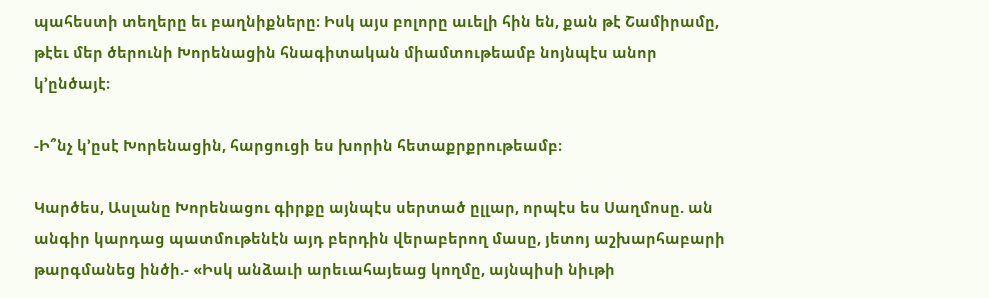պահեստի տեղերը եւ բաղնիքները։ Իսկ այս բոլորը աւելի հին են, քան թէ Շամիրամը, թէեւ մեր ծերունի Խորենացին հնագիտական միամտութեամբ նոյնպէս անոր կ՚ընծայէ։

-Ի՞նչ կ՚ըսէ Խորենացին, հարցուցի ես խորին հետաքրքրութեամբ։

Կարծես, Ասլանը Խորենացու գիրքը այնպէս սերտած ըլլար, որպէս ես Սաղմոսը. ան անգիր կարդաց պատմութենէն այդ բերդին վերաբերող մասը, յետոյ աշխարհաբարի թարգմանեց ինծի.- «Իսկ անձաւի արեւահայեաց կողմը, այնպիսի նիւթի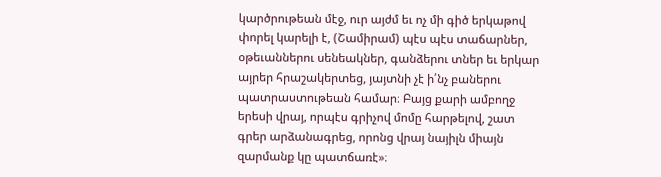կարծրութեան մէջ, ուր այժմ եւ ոչ մի գիծ երկաթով փորել կարելի է, (Շամիրամ) պէս պէս տաճարներ, օթեւաններու սենեակներ, գանձերու տներ եւ երկար այրեր հրաշակերտեց, յայտնի չէ ի՛նչ բաներու պատրաստութեան համար։ Բայց քարի ամբողջ երեսի վրայ, որպէս գրիչով մոմը հարթելով, շատ գրեր արձանագրեց, որոնց վրայ նայիլն միայն զարմանք կը պատճառէ»։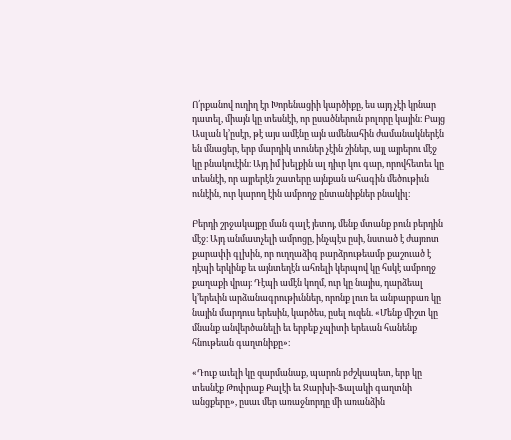Ո՛րքանով ուղիղ էր Խորենացիի կարծիքը, ես այդ չէի կրնար դատել, միայն կը տեսնէի, որ ըսածներուն բոլորը կային։ Բայց Ասլան կ՚ըսէր, թէ այս ամէնը այն ամենահին ժամանակներէն են մնացեր, երբ մարդիկ տուներ չէին շիներ, այլ այրերու մէջ կը բնակուէին։ Այդ իմ խելքին ալ դիւր կու գար, որովհետեւ կը տեսնէի, որ այրերէն շատերը այնքան ահագին մեծութիւն ունէին, ուր կարող էին ամբողջ ընտանիքներ բնակիլ։

Բերդի շրջակայքը ման գալէ յետոյ, մենք մտանք բուն բերդին մէջ։ Այդ անմատչելի ամրոցը, ինչպէս ըսի, նստած է ժայռոտ քարափի գլխին, որ ուղղաձիգ բարձրութեամբ քաշուած է դէպի երկինք եւ այնտեղէն ահռելի կերպով կը հսկէ ամբողջ քաղաքի վրայ։ Դէպի ամէն կողմ, ուր կը նայիս, դարձեալ կ՚երեւին արձանագրութիւններ, որոնք լուռ եւ անբարբառ կը նային մարդուս երեսին, կարծես, ըսել ուզեն. «Մենք միշտ կը մնանք անվերծանելի եւ երբեք չպիտի երեւան հանենք հնութեան գաղտնիքը»։

«Դուք աւելի կը զարմանաք, պարոն բժշկապետ, երբ կը տեսնէք Թոփրաք Քալէի եւ Ջարխի-Ֆալակի գաղտնի անցքերը», ըսաւ մեր առաջնորդը մի առանձին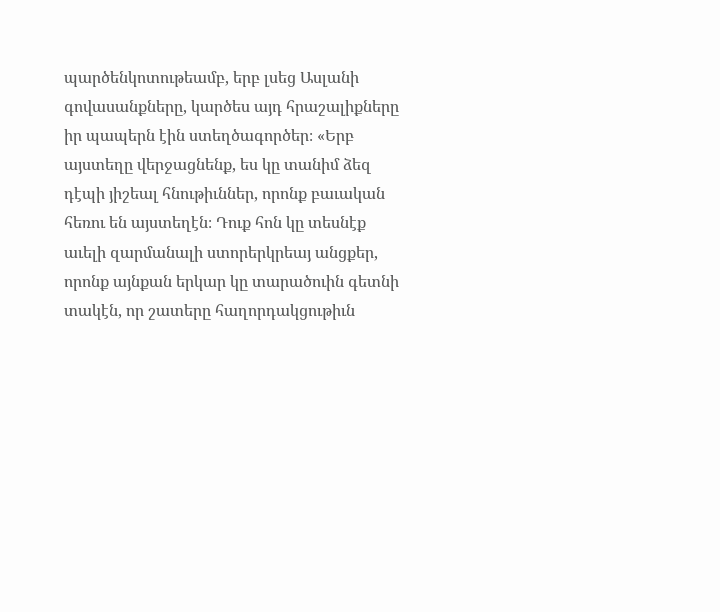պարծենկոտութեամբ, երբ լսեց Ասլանի գովասանքները, կարծես այդ հրաշալիքները իր պապերն էին ստեղծագործեր։ «Երբ այստեղը վերջացնենք, ես կը տանիմ ձեզ դէպի յիշեալ հնութիւններ, որոնք բաւական հեռու են այստեղէն։ Դուք հոն կը տեսնէք աւելի զարմանալի ստորերկրեայ անցքեր, որոնք այնքան երկար կը տարածուին գետնի տակէն, որ շատերը հաղորդակցութիւն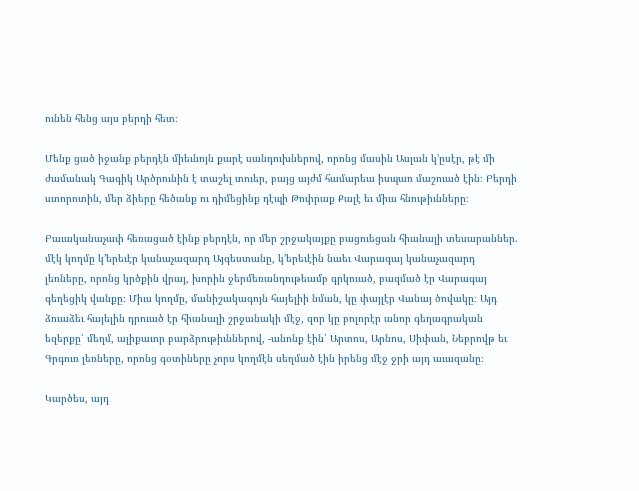ունեն հենց այս բերդի հետ։

Մենք ցած իջանք բերդէն միեւնոյն քարէ սանդուխներով, որոնց մասին Ասլան կ՚ըսէր, թէ մի ժամանակ Գագիկ Արծրունին է տաշել տուեր, բայց այժմ համարեա իսպառ մաշուած էին։ Բերդի ստորոտին, մեր ձիերը հեծանք ու դիմեցինք դէպի Թոփրաք Քալէ եւ միւս հնութիւնները։

Բաւականաչափ հեռացած էինք բերդէն, որ մեր շրջակայքը բացուեցան հիանալի տեսարաններ. մէկ կողմը կ՚երեւէր կանաչազարդ Այգեստանը, կ՚երեւէին նաեւ Վարագայ կանաչազարդ լեռները, որոնց կրծքին վրայ, խորին ջերմեռանդութեամբ գրկուած, բազմած էր Վարագայ գեղեցիկ վանքը։ Միւս կողմը, մանիշակագոյն հայելիի նման, կը փայլէր Վանայ ծովակը։ Այդ ձուաձեւ հայելին դրուած էր հիանալի շրջանակի մէջ, զոր կը բոլորէր անոր գեղագրական եզերքը՝ մեղմ, ալիքաւոր բարձրութիւններով, -անոնք էին՝ Արտոս, Արնոս, Սիփան, Նեբրովթ եւ Գրգուռ լեռները, որոնց գօտիները չորս կողմէն սեղմած էին իրենց մէջ ջրի այդ աւազանը։

Կարծես, այդ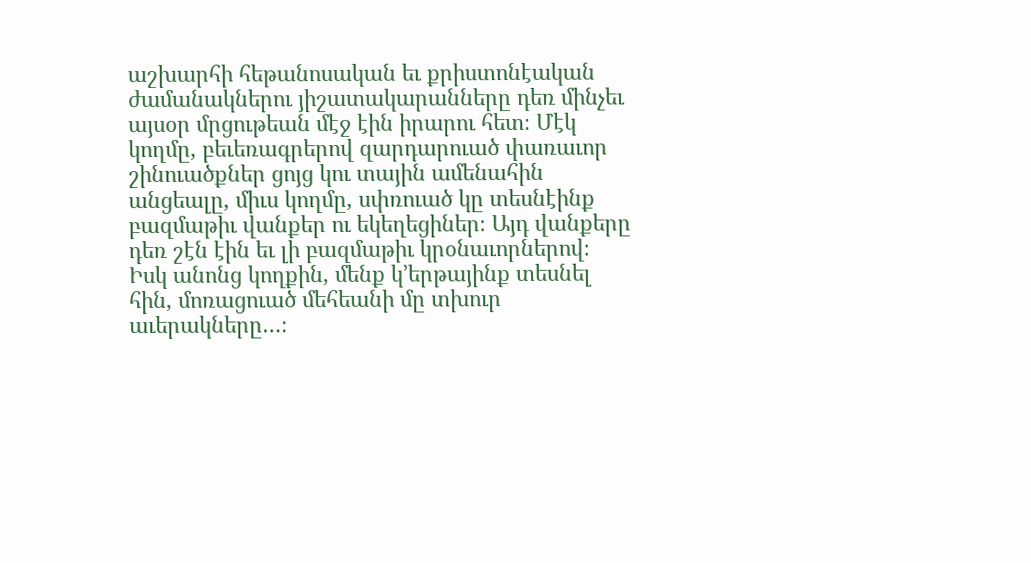աշխարհի հեթանոսական եւ քրիստոնէական ժամանակներու յիշատակարանները դեռ մինչեւ այսօր մրցութեան մէջ էին իրարու հետ։ Մէկ կողմը, բեւեռագրերով զարդարուած փառաւոր շինուածքներ ցոյց կու տային ամենահին անցեալը, միւս կողմը, սփռուած կը տեսնէինք բազմաթիւ վանքեր ու եկեղեցիներ։ Այդ վանքերը դեռ շէն էին եւ լի բազմաթիւ կրօնաւորներով։ Իսկ անոնց կողքին, մենք կ՚երթայինք տեսնել հին, մոռացուած մեհեանի մը տխուր աւերակները…։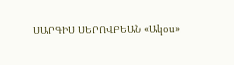ՍԱՐԳԻՍ ՍԵՐՈՎԲԵԱՆ «Ակօս»